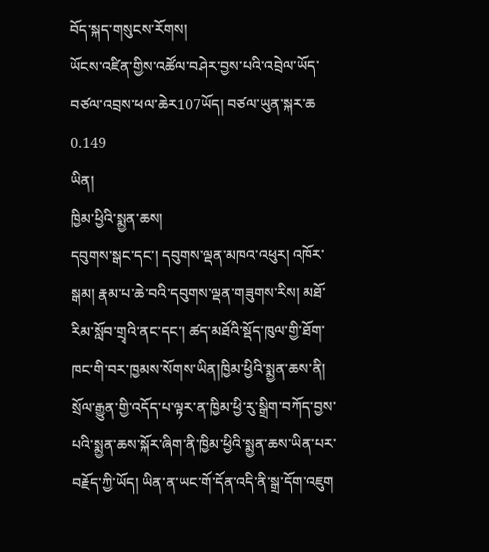བོད་སྐད་གསུངས་རོགས།
ཡོངས་འཛིན་གྱིས་འཚོལ་བཤེར་བྱས་པའི་འབྲེལ་ཡོད་བཙལ་འབྲས་ཕལ་ཆེར107ཡོད། བཙལ་ཡུན་སྐར་ཆ 0.149
ཡིན།
ཁྱིམ་ཕྱིའི་སྨྱན་ཆས།
དབུགས་སྒང་དང་། དབུགས་ལྡན་མཁའ་འཕུར། འཁོར་སྒམ། རྣམ་པ་ཆེ་བའི་དབུགས་ལྡན་གཟུགས་རིས། མཐོ་རིམ་སློབ་གྲྭའི་ནང་དང་། ཚད་མཐོའི་སྡོད་ཁུལ་གྱི་ཐོག་ཁང་གི་བར་ཁྱམས་སོགས་ཡིན།ཁྱིམ་ཕྱིའི་སྨྱན་ཆས་ནི། སྲོལ་རྒྱུན་གྱི་འདོད་པ་ལྟར་ན་ཁྱིམ་ཕྱི་རུ་སྒྲིག་བཀོད་བྱས་པའི་སྨྱན་ཆས་སྐོར་ཞིག་ནི་ཁྱིམ་ཕྱིའི་སྨྱན་ཆས་ཡིན་པར་བརྗོད་ཀྱི་ཡོད། ཡིན་ན་ཡང་གོ་དོན་འདི་ནི་སྒྲ་དོག་འཇུག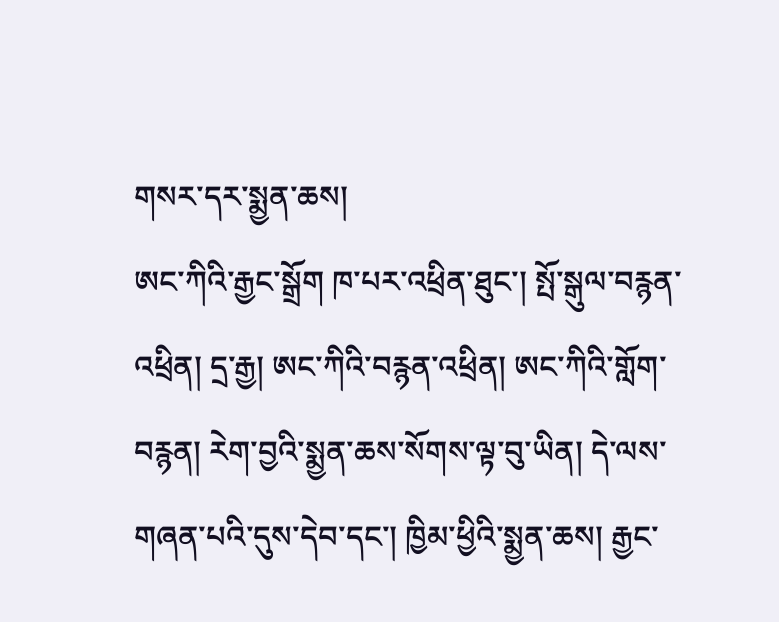གསར་དར་སྨྱན་ཆས།
ཨང་ཀིའི་རྒྱང་སྒྲོག ཁ་པར་འཕྲིན་ཐུང་། སྤོ་སྒུལ་བརྙན་འཕྲིན། དྲ་རྒྱ། ཨང་ཀིའི་བརྙན་འཕྲིན། ཨང་ཀིའི་གློག་བརྙན། རེག་བྱའི་སྨྱན་ཆས་སོགས་ལྟ་བུ་ཡིན། དེ་ལས་གཞན་པའི་དུས་དེབ་དང་། ཁྱིམ་ཕྱིའི་སྨྱན་ཆས། རྒྱང་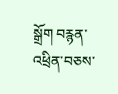སྒྲོག བརྙན་འཕྲིན་བཅས་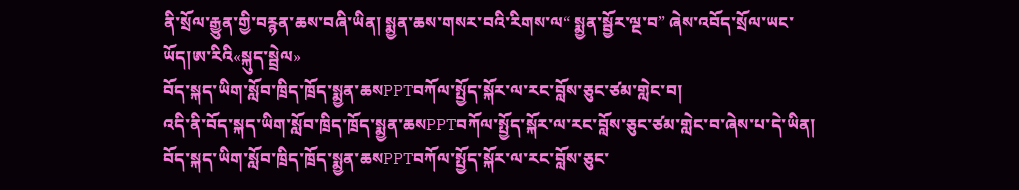ནི་སྲོལ་རྒྱུན་གྱི་བརྙན་ཆས་བཞི་ཡིན། སྨྱན་ཆས་གསར་བའི་རིགས་ལ“ སྨྱན་སྦྱོར་ལྔ་བ” ཞེས་འབོད་སྲོལ་ཡང་ཡོད།ཨ་རིའི«སྐུད་སྦྲེལ»
བོད་སྐད་ཡིག་སློབ་ཁྲིད་ཁྲོད་སྨྱན་ཆསPPTབཀོལ་སྤྱོད་སྐོར་ལ་རང་བློས་ཅུང་ཙམ་གླེང་བ།
འདི་ནི་བོད་སྐད་ཡིག་སློབ་ཁྲིད་ཁྲོད་སྨྱན་ཆསPPTབཀོལ་སྤྱོད་སྐོར་ལ་རང་བློས་ཅུང་ཙམ་གླེང་བ་ཞེས་པ་དེ་ཡིན།
བོད་སྐད་ཡིག་སློབ་ཁྲིད་ཁྲོད་སྨྱན་ཆསPPTབཀོལ་སྤྱོད་སྐོར་ལ་རང་བློས་ཅུང་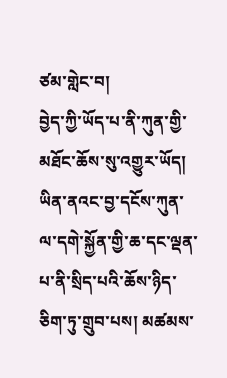ཙམ་གླེང་བ།
བྱེད་ཀྱི་ཡོད་པ་ནི་ཀུན་གྱི་མཐོང་ཆོས་སུ་འགྱུར་ཡོད། ཡིན་ནའང་བྱ་དངོས་ཀུན་ལ་དགེ་སྐྱོན་གྱི་ཆ་དང་ལྡན་པ་ནི་སྲིད་པའི་ཆོས་ཉིད་ཅིག་ཏུ་གྲུབ་པས། མཚམས་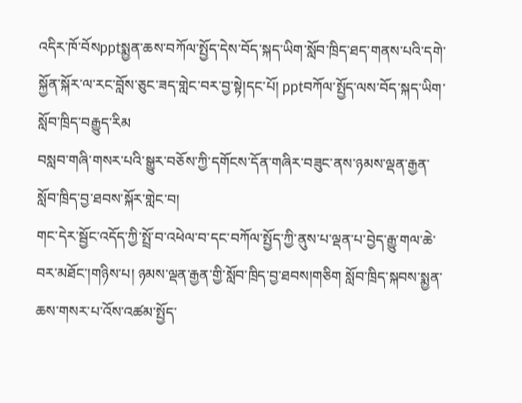འདིར་ཁོ་བོསpptསྨྱན་ཆས་བཀོལ་སྤྱོད་དེས་བོད་སྐད་ཡིག་སློབ་ཁྲིད་ཐད་གནས་པའི་དགེ་སྐྱོན་སྐོར་ལ་རང་བློས་ཅུང་ཟད་གླེང་བར་བྱ་སྟེ།དང་པོ། pptབཀོལ་སྤྱོད་ལས་བོད་སྐད་ཡིག་སློབ་ཁྲིད་བརྒྱུད་རིམ
བསླབ་གཞི་གསར་པའི་སྒྱུར་བཅོས་ཀྱི་དགོངས་དོན་གཞིར་བཟུང་ནས་ཉམས་ལྡན་རྒྱན་སློབ་ཁྲིད་བྱ་ཐབས་སྐོར་གླེང་བ།
གང་དེར་སྦྱོང་འདོད་ཀྱི་སྤྲོ་བ་འཕེལ་བ་དང་བཀོལ་སྤྱོད་ཀྱི་ནུས་པ་ལྡན་པ་བྱེད་རྒྱུ་གལ་ཆེ་བར་མཐོང་།གཉིས་པ། ཉམས་ལྡན་རྒྱན་གྱི་སློབ་ཁྲིད་བྱ་ཐབས།གཅིག སློབ་ཁྲིད་སྐབས་སྨྱན་ཆས་གསར་པ་འོས་འཚམ་སྤྱོད་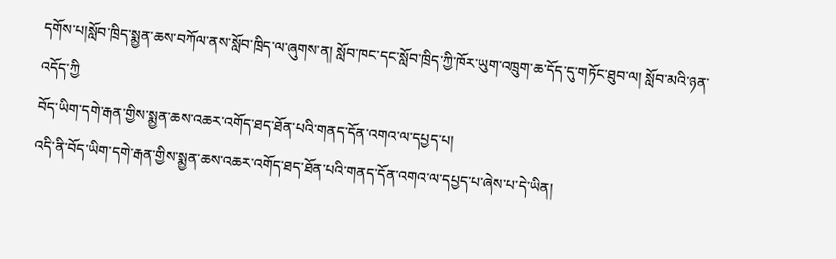དགོས་པ།སློབ་ཁྲིད་སྨྱན་ཆས་བཀོལ་ནས་སློབ་ཁྲིད་ལ་ཞུགས་ན། སློབ་ཁང་དང་སློབ་ཁྲིད་ཀྱི་ཁོར་ཡུག་འཁྲུག་ཆ་དོད་དུ་གཏོང་ཐུབ་ལ། སློབ་མའི་ཉན་འདོད་ཀྱི
བོད་ཡིག་དགེ་རྒན་གྱིས་སྨྱན་ཆས་འཆར་འགོད་ཐད་ཐོན་པའི་གནད་དོན་འགའ་ལ་དཔྱད་པ།
འདི་ནི་བོད་ཡིག་དགེ་རྒན་གྱིས་སྨྱན་ཆས་འཆར་འགོད་ཐད་ཐོན་པའི་གནད་དོན་འགའ་ལ་དཔྱད་པ་ཞེས་པ་དེ་ཡིན།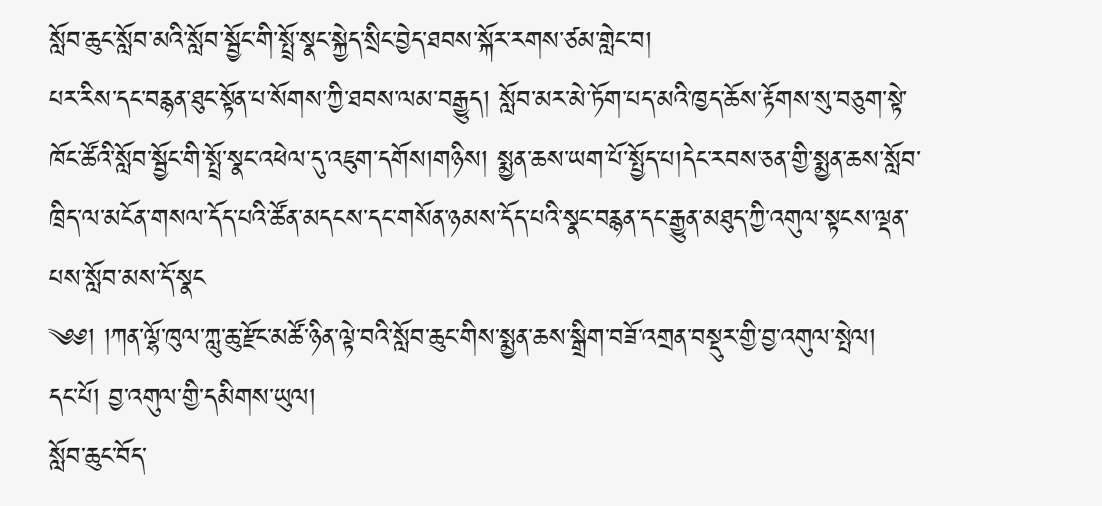སློབ་ཆུང་སློབ་མའི་སློབ་སྦྱོང་གི་སྤྲོ་སྣང་སྐྱེད་སྲིང་བྱེད་ཐབས་སྐོར་རགས་ཙམ་གླེང་བ།
པར་རིས་དང་བརྙན་ཐུང་སྟོན་པ་སོགས་ཀྱི་ཐབས་ལམ་བརྒྱུད། སློབ་མར་མེ་ཏོག་པད་མའི་ཁྱད་ཆོས་རྟོགས་སུ་བཅུག་སྟེ་ཁོང་ཚོའི་སློབ་སྦྱོང་གི་སྤྲོ་སྣང་འཕེལ་དུ་འཇུག་དགོས།གཉིས། སྨྱན་ཆས་ཡག་པོ་སྤྱོད་པ།དེང་རབས་ཅན་གྱི་སྨྱན་ཆས་སློབ་ཁྲིད་ལ་མངོན་གསལ་དོད་པའི་ཚོན་མདངས་དང་གསོན་ཉམས་དོད་པའི་སྣང་བརྙན་དང་རྒྱུན་མཐུད་ཀྱི་འགུལ་སྟངས་ལྡན་པས་སློབ་མས་དོ་སྣང
༄༅། །ཀན་ལྷོ་ཁུལ་ཀླུ་ཆུ་རྫོང་མཚོ་ཉིན་ལྟེ་བའི་སློབ་ཆུང་གིས་སྨྱན་ཆས་སྒྲིག་བཟོ་འགྲན་བསྡུར་གྱི་བྱ་འགུལ་སྤེལ།
དང་པོ། བྱ་འགུལ་གྱི་དམིགས་ཡུལ།
སློབ་ཆུང་བོད་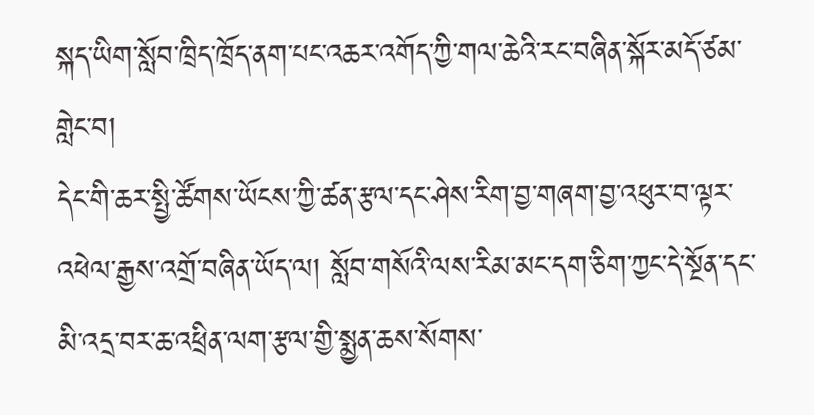སྐད་ཡིག་སློབ་ཁྲིད་ཁྲོད་ནག་པང་འཆར་འགོད་ཀྱི་གལ་ཆེའི་རང་བཞིན་སྐོར་མདོ་ཙམ་གླེང་བ།
དེང་གི་ཆར་སྤྱི་ཚོགས་ཡོངས་ཀྱི་ཚན་རྩལ་དང་ཤེས་རིག་བྱ་གཞག་བྱ་འཕུར་བ་ལྟར་འཕེལ་རྒྱས་འགྲོ་བཞིན་ཡོད་ལ། སློབ་གསོའི་ལས་རིམ་མང་དག་ཅིག་ཀྱང་དེ་སྔོན་དང་མི་འདྲ་བར་ཆ་འཕྲིན་ལག་རྩལ་གྱི་སྨྱན་ཆས་སོགས་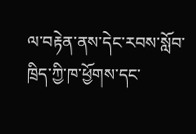ལ་བརྟེན་ནས་དེང་རབས་སློབ་ཁྲིད་ཀྱི་ཁ་ཕྱོགས་དང་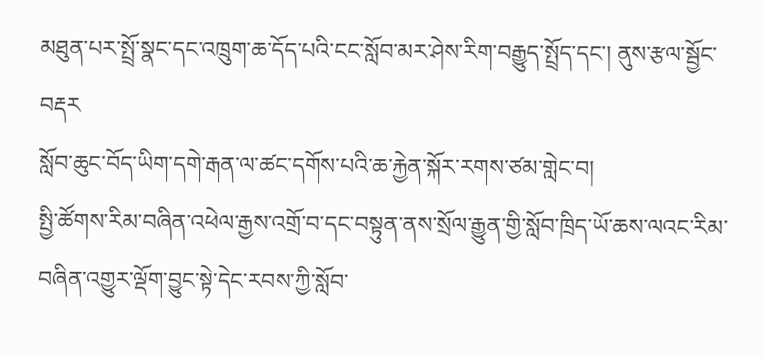མཐུན་པར་སྤྲོ་སྣང་དང་འཁྲུག་ཆ་དོད་པའི་ངང་སློབ་མར་ཤེས་རིག་བརྒྱུད་སྤྲོད་དང་། ནུས་རྩལ་སྦྱོང་བརྡར
སློབ་ཆུང་བོད་ཡིག་དགེ་རྒན་ལ་ཚང་དགོས་པའི་ཆ་རྐྱེན་སྐོར་རགས་ཙམ་གླེང་བ།
སྤྱི་ཚོགས་རིམ་བཞིན་འཕེལ་རྒྱས་འགྲོ་བ་དང་བསྟུན་ནས་སྲོལ་རྒྱུན་གྱི་སློབ་ཁྲིད་ཡོ་ཆས་ལའང་རིམ་བཞིན་འགྱུར་ལྡོག་བྱུང་སྟེ་དེང་རབས་ཀྱི་སློབ་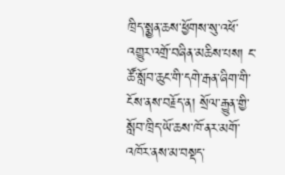ཁྲིད་སྨྱན་ཆས་ཕྱོགས་སུ་འཕོ་འགྱུར་འགྲོ་བཞིན་མཆིས་པས། ང་ཚོ་སློབ་ཆུང་གི་དགེ་རྒན་ཞིག་གི་ངོས་ནས་བརྗོད་ན། སྲོལ་རྒྱུན་གྱི་སློབ་ཁྲིད་ཡོ་ཆས་ཁོ་ནར་མགོ་འཁོར་ནས་མ་བསྡད་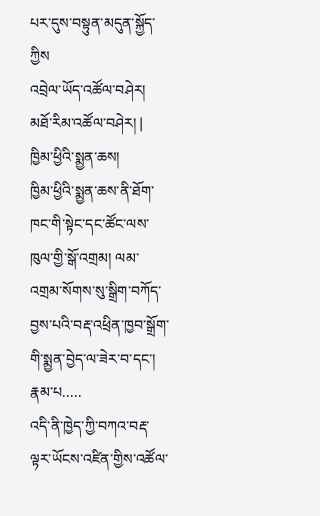པར་དུས་བསྟུན་མདུན་སྐྱོད་ཀྱིས
འབྲེལ་ཡོད་འཚོལ་བཤེར།
མཐོ་རིམ་འཚོལ་བཤེར། |
ཁྱིམ་ཕྱིའི་སྨྱན་ཆས།
ཁྱིམ་ཕྱིའི་སྨྱན་ཆས་ནི་ཐོག་ཁང་གི་སྟེང་དང་ཚོང་ལས་ཁུལ་གྱི་སྒོ་འགྲམ། ལམ་འགྲམ་སོགས་སུ་སྒྲིག་བཀོད་བྱས་པའི་བརྡ་འཕྲིན་ཁྱབ་སྒྲོག་གི་སྨྱན་བྱེད་ལ་ཟེར་བ་དང་། རྣམ་པ.....
འདི་ནི་ཁྱེད་ཀྱི་བཀའ་བརྡ་ལྟར་ཡོངས་འཛིན་གྱིས་འཚོལ་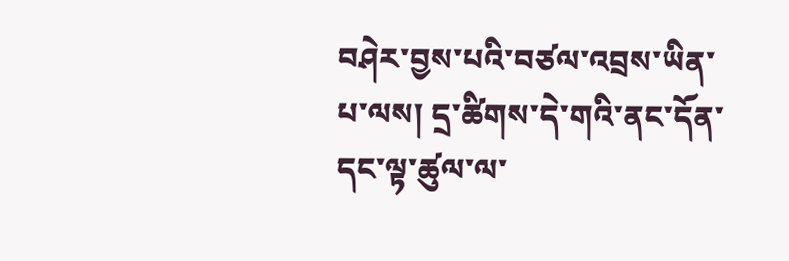བཤེར་བྱས་པའི་བཙལ་འབྲས་ཡིན་པ་ལས། དྲ་ཚིགས་དེ་གའི་ནང་དོན་དང་ལྟ་ཚུལ་ལ་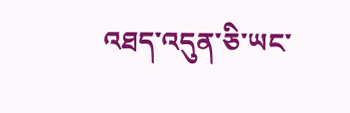འཐད་འདུན་ཅི་ཡང་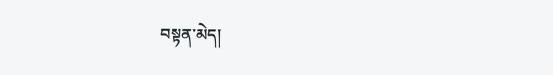བསྟན་མེད།